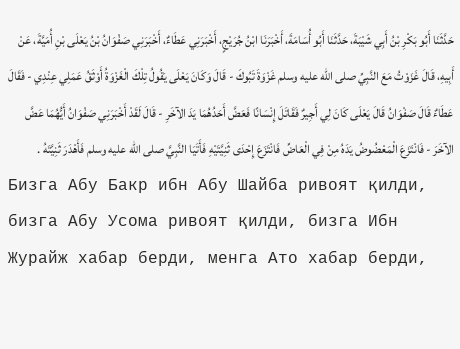حَدَّثَنَا أَبُو بَكْرِ بْنُ أَبِي شَيْبَةَ، حَدَّثَنَا أَبُو أُسَامَةَ، أَخْبَرَنَا ابْنُ جُرَيْجٍ، أَخْبَرَنِي عَطَاءٌ، أَخْبَرَنِي صَفْوَانُ بْنُ يَعْلَى بْنِ أُمَيَّةَ، عَنْ أَبِيهِ، قَالَ غَزَوْتُ مَعَ النَّبِيِّ صلى الله عليه وسلم غَزْوَةَ تَبُوكَ - قَالَ وَكَانَ يَعْلَى يَقُولُ تِلْكَ الْغَزْوَةُ أَوْثَقُ عَمَلِي عِنْدِي - فَقَالَ عَطَاءٌ قَالَ صَفْوَانُ قَالَ يَعْلَى كَانَ لِي أَجِيرٌ فَقَاتَلَ إِنْسَانًا فَعَضَّ أَحَدُهُمَا يَدَ الآخَرِ - قَالَ لَقَدْ أَخْبَرَنِي صَفْوَانُ أَيُّهُمَا عَضَّ الآخَرَ - فَانْتَزَعَ الْمَعْضُوضُ يَدَهُ مِنْ فِي الْعَاضِّ فَانْتَزَعَ إِحْدَى ثَنِيَّتَيْهِ فَأَتَيَا النَّبِيَّ صلى الله عليه وسلم فَأَهْدَرَ ثَنِيَّتَهُ .
Бизга Абу Бакр ибн Абу Шайба ривоят қилди, бизга Абу Усома ривоят қилди, бизга Ибн Журайж хабар берди, менга Ато хабар берди,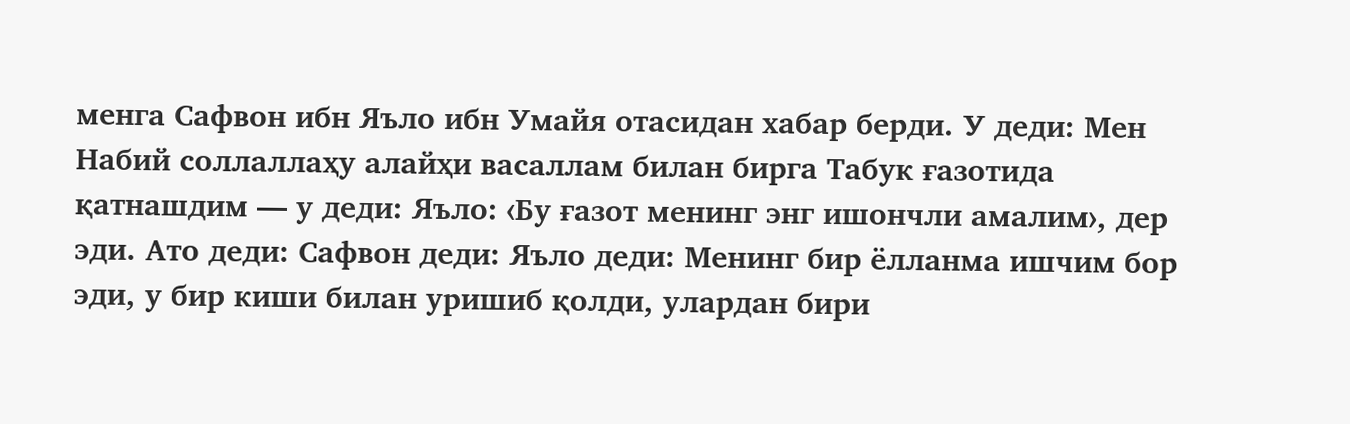менга Сафвон ибн Яъло ибн Умайя отасидан хабар берди. У деди: Мен Набий соллаллаҳу алайҳи васаллам билан бирга Табук ғазотида қатнашдим — у деди: Яъло: ‹Бу ғазот менинг энг ишончли амалим›, дер эди. Ато деди: Сафвон деди: Яъло деди: Менинг бир ёлланма ишчим бор эди, у бир киши билан уришиб қолди, улардан бири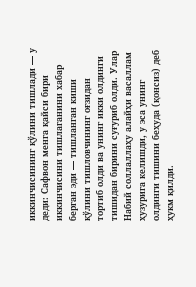иккинчисининг қўлини тишлади — у деди: Сафвон менга қайси бири иккинчисини тишлаганини хабар берган эди — тишланган киши қўлини тишловчининг оғзидан тортиб олди ва унинг икки олдинги тишидан бирини суғуриб олди. Улар Набий соллаллаҳу алайҳи васаллам ҳузурига келишди, у эса унинг олдинги тишини беҳуда (қонсиз) деб ҳукм қилди.